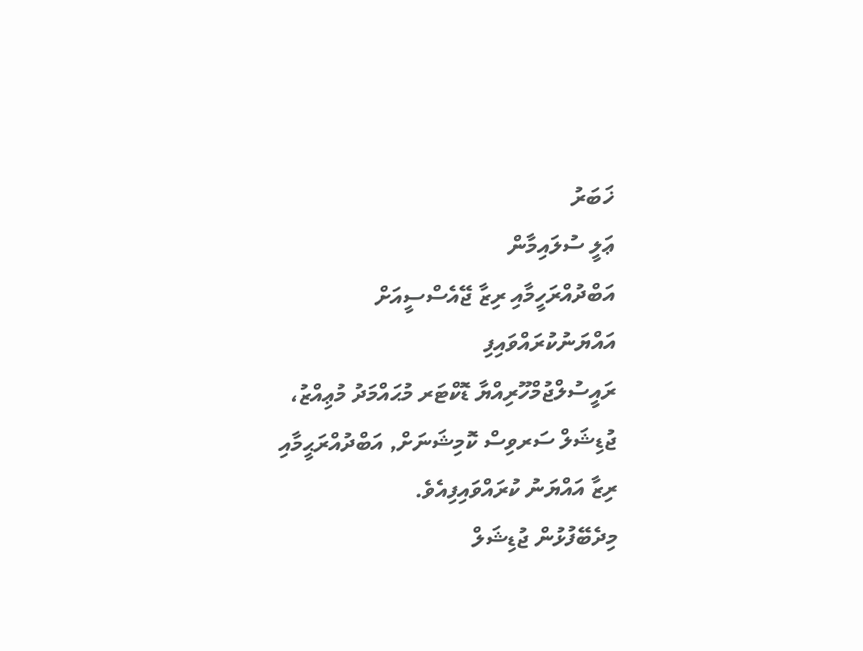ޚަބަރު
ޢަލީ ސުލައިމާން
އަބްދުއްރަހީމާއި ރިޒާ ޖޭއެސްސީއަށް އައްޔަނުކުރައްވައިފި
ރައީސުލްޖުމްހޫރިއްޔާ ޑޮކްޓަރ މުޙައްމަދު މުޢިއްޒު، ޖުޑިޝަލް ސަރވިސް ކޮމިޝަނަށް, އަބްދުއްރަޙީމާއި ރިޒާ އައްޔަނު ކުރައްވައިފިއެވެ.
މިދެބޭފުޅުން ޖުޑިޝަލް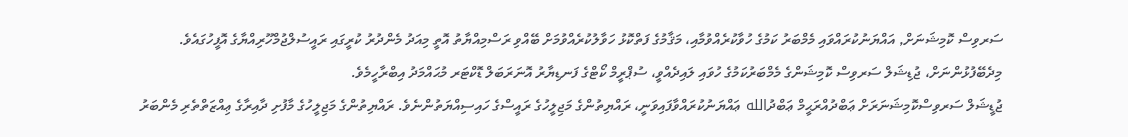ސަރވިސް ކޮމިޝަނަށް, އައްޔަނުކުރައްވައި މެމްބަރު ކަމުގެ ހުވާކުރެއްވުމާއި، މަޤާމުގެ ފަތްކޮޅު ހަވާލުކުރެއްވުމަށް ބޭއްވި ރަސްމިއްޔާތު އޮތީ މިއަދު މެންދުރު ކުރީގައި ރައީސުލްޖުމްހޫރިއްޔާގެ އޮފީހުގައެވެ.
މިދެބޭފުޅުންނަށް، ޖުޑިޝަލް ސަރވިސް ކޮމިޝަންގެ މެމްބަރުކަމުގެ ހުވައި ލައިދެއްވީ، ސުޕްރީމް ކޯޓްގެ ފަނޑިޔާރު އޮނަރަބަލް ޑޮކްޓަރ މުޙައްމަދު އިބްރާހީމެވެ.
ޖުޑީޝަލް ސަރވިސްކޮމިޝަނަރަށް ޢަބްދުއްރަޙީމް ޢަބްދުالله ޢައްޔަނުކުރައްވާފައިވަނީ، ރައްޔިތުންގެ މަޖިލީހުގެ ރައީސްގެ ހައިސިއްޔަތުންނެވެ. ރައްޔިތުންގެ މަޖިލީހުގެ މާފުށި ދާއިރާގެ ޢިއްޒަތްތެރި މެންބަރު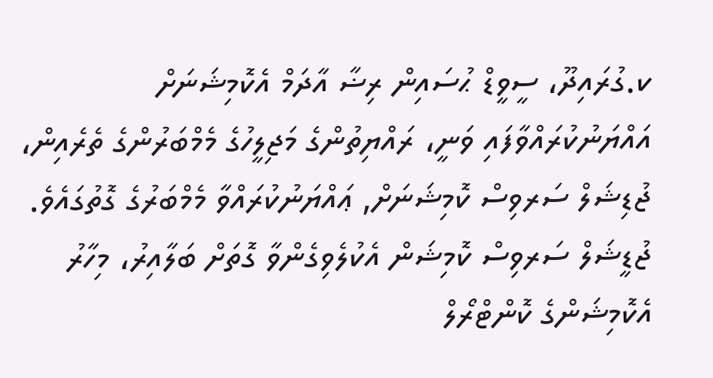ކ.ގުރައިދޫ، ސީވީޑް ޙުސައިން ރިޟާ އާދަމް އެކޮމިޝަނަށް އައްޔަނުކުރައްވާފައި ވަނީ، ރައްޔިތުންގެ މަޖިލީހުގެ މެމްބަރުންގެ ތެރެއިން، ޖުޑިޝަލް ސަރވިސް ކޮމިޝަނަށް, ޢައްޔަނުކުރައްވާ މެމްބަރުގެ ގޮތުގައެވެ.
ޖުޑީޝަލް ސަރވިސް ކޮމިޝަން އެކުލެވިގެންވާ ގޮތަށް ބަލާއިރު، މިހާރު އެކޮމިޝަންގެ ކޮންޓްރޯލް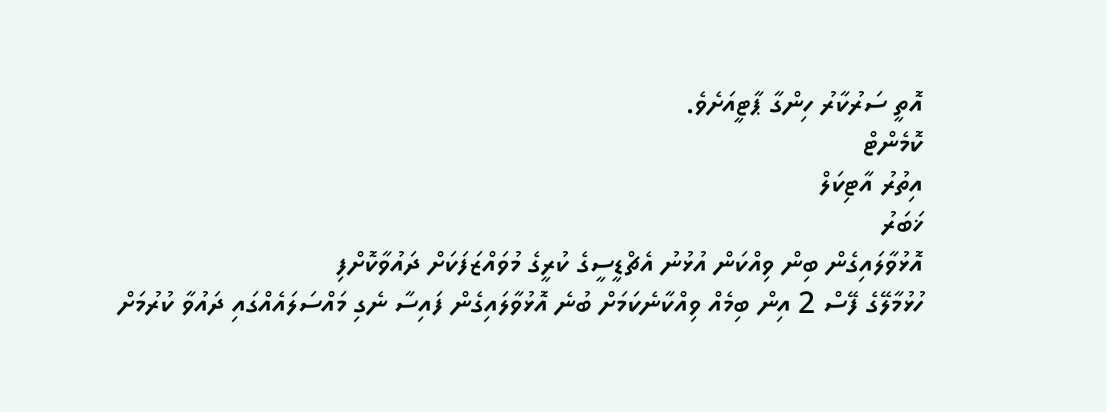އޮތީ ސަރުކާރު ހިންގާ ޕާޓީއަށެވެ.
ކޮމެންޓް
އިތުރު އާޓިކަލް
ޚަބަރު
އޮޅުވާލައިގެން ބިން ވިއްކަން އުޅުނު އެޗްޑީސީގެ ކުރީގެ މުވައްޒަފަކަށް ދައުވާކޮށްފި
ހުޅުމާލޭގެ ފޭސް 2 އިން ބިމެއް ވިއްކާނެކަމަށް ބުނެ އޮޅުވާލައިގެން ފައިސާ ނެގި މައްސަލައެއްގައި ދައުވާ ކުރުމަށް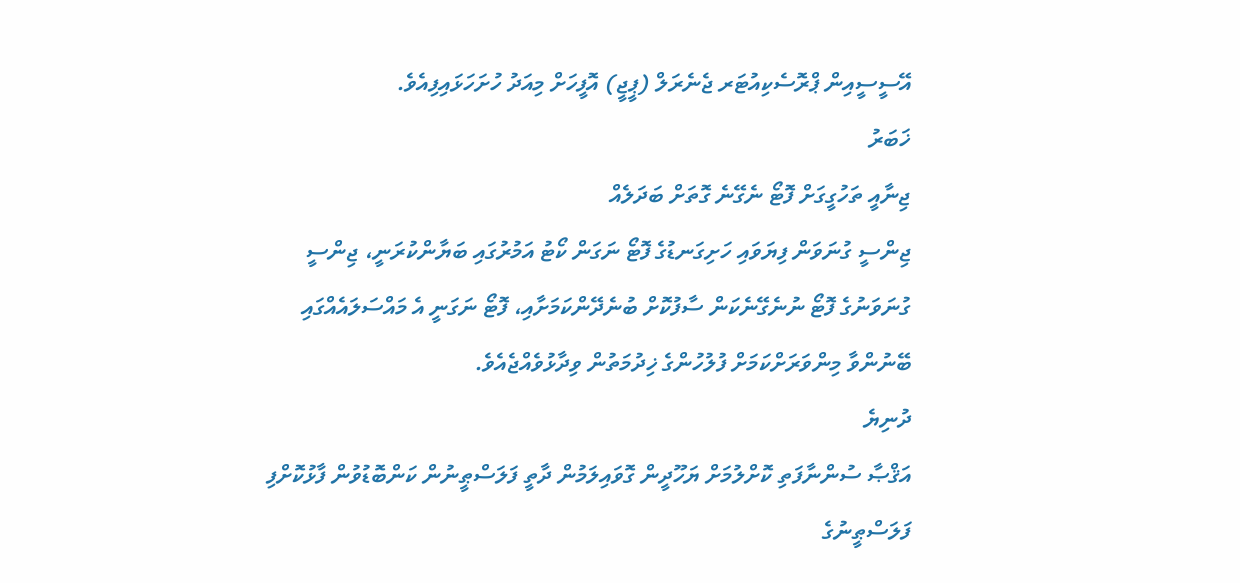އޭސީސީއިން ޕްރޮސެކިއުޓަރ ޖެނެރަލް (ޕީޖީ) އޮފީހަށް މިއަދު ހުށަހަޅައިފިއެވެ.
ޚަބަރު
ޖިނާއީ ތަހުގީގަށް ފޮޓޯ ނެގޭނެ ގޮތަށް ބަދަލެއް
ޖިންސީ ގުނަވަން ފިޔަވައި ހަށިގަނޑުގެ ފޮޓޯ ނަގަން ކޯޓު އަމުރުގައި ބަޔާންކުރަނީ، ޖިންސީ ގުނަވަނުގެ ފޮޓޯ ނުނެގޭނެކަން ސާފުކޮށް ބުނެދޭންކަމަށާއި، ފޮޓޯ ނަގަނީ އެ މައްސަލައެއްގައި ބޭނުންވާ މިންވަރަށްކަމަށް ފުލުހުންގެ ޚިދުމަތުން ވިދާޅުވެއްޖެއެވެ.
ދުނިޔެ
އަޤްޞާ ސުންނާފަތި ކޮށްލުމަށް ޔަހޫދީން ގޮވައިލަމުން ދާތީ ފަލަސްޠީނުން ކަންބޮޑުވުން ފާޅުކޮށްފި
ފަލަސްޠީނުގެ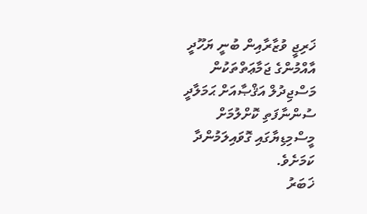ޚަރިޖީ ވުޒާރާއިން ބުނީ ޔަހޫދީ އާއްމުންގެ ޖަމާޢަތްތަކުން މަސްޖިދުލް އަޤްޞާއަށް ޙަމަލާދީ ސުންނާފަތި ކޮށްލުމަށް މީސްމިޑިޔާގައި ގޮވައިލަމުންދާ ކަމަށެވެ.
ޚަބަރު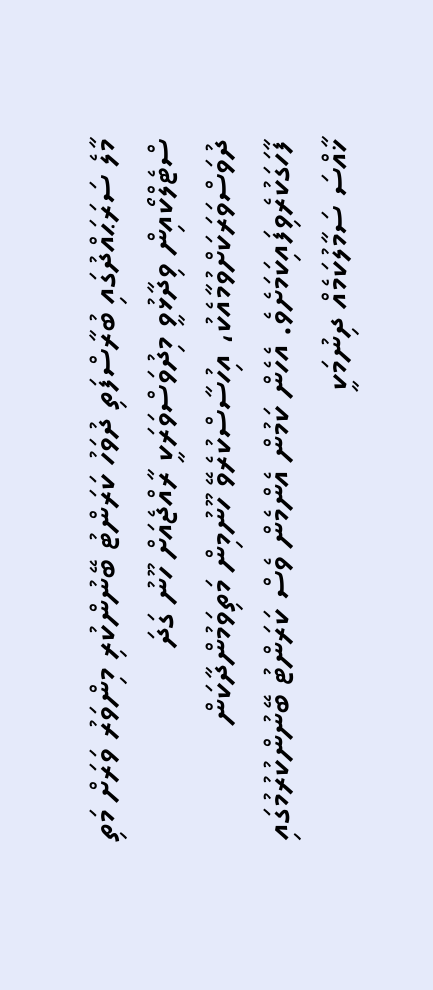މާލެ ސަރަޙައްދުގައި ބުރާސްފަތި ދުވަހު ކަރަންޓު ބޭނުންކުރި މިންވަރު ވަރަށް މަތި
ސްޓެލްކޯއިން ވިދާޅުވީ މިދުވަސްވަރަކީ ރާއްޖެއަށް ހޫނު ގަދަ ދުވަސްވަރަކަށްވުމާއެކު، އިހުސާސްކުރެވޭ ހޫނުމިން މަތިވަމުންދާކަން ފާހަގަކުރެވިފައިކަމަށެވެ. އެހެން ކަމުން އެންމެން ވެސް ކަރަންޓު ބޭނުންކުރުމުގައި ޚާއްސަ ސަމާލުކަމެއް ދިނުމަކީ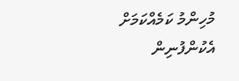މުހިންމު ކަމެއްކަމަށް އެކުންފުނިން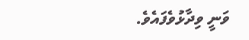ވަނީ ވިދާޅުވެފައެވެ.